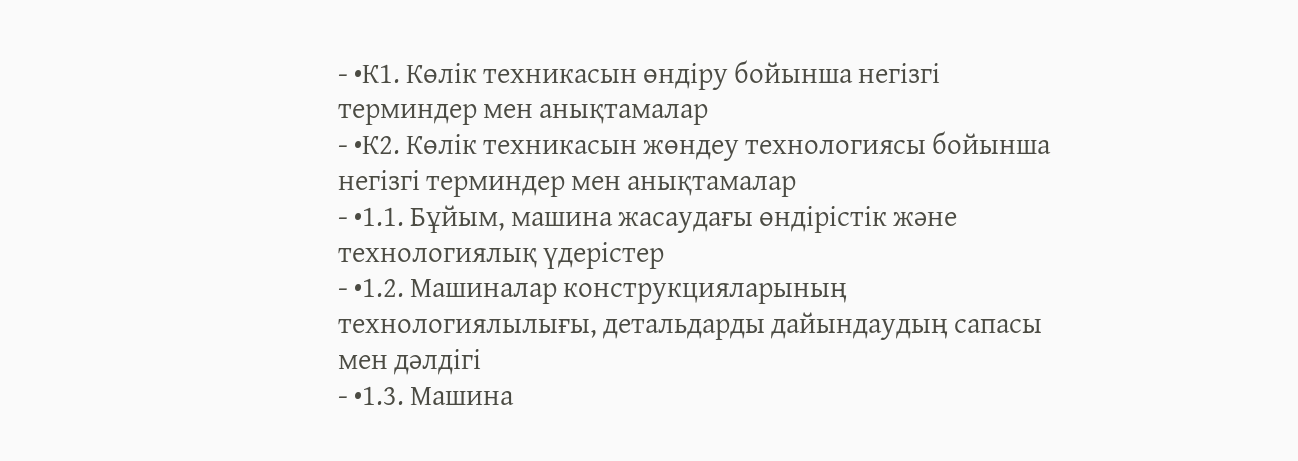- •К1. Көлік техникасын өндіру бойынша негізгі терминдер мен анықтамалар
- •К2. Көлік техникасын жөндеу технологиясы бойынша негізгі терминдер мен анықтамалар
- •1.1. Бұйым, машина жасаудағы өндірістік және технологиялық үдерістер
- •1.2. Машиналар конструкцияларының технологиялылығы, детальдарды дайындаудың сапасы мен дәлдігі
- •1.3. Машина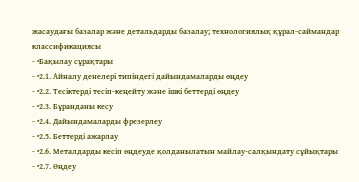жасаудағы базалар және детальдарды базалау; технологиялық құрал-саймандар классификациясы
- •Бақылау сұрақтары
- •2.1. Айналу денелері типіндегі дайындамаларды өңдеу
- •2.2. Тесіктерді тесіп-кеңейту және ішкі беттерді өңдеу
- •2.3. Бұранданы кесу
- •2.4. Дайындамаларды фрезерлеу
- •2.5. Беттерді ажарлау
- •2.6. Металдарды кесіп өңдеуде қолданылатын майлау-салқындату сұйықтары
- •2.7. Өңдеу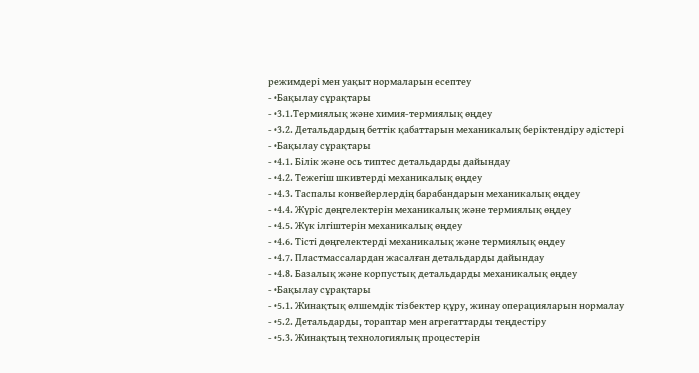режимдері мен уақыт нормаларын есептеу
- •Бақылау сұрақтары
- •3.1.Термиялық және химия-термиялық өңдеу
- •3.2. Детальдардың беттік қабаттарын механикалық беріктендіру әдістері
- •Бақылау сұрақтары
- •4.1. Білік және ось типтес детальдарды дайындау
- •4.2. Тежегіш шкивтерді механикалық өңдеу
- •4.3. Таспалы конвейерлердің барабандарын механикалық өңдеу
- •4.4. Жүріс дөңгелектерін механикалық және термиялық өңдеу
- •4.5. Жүк ілгіштерін механикалық өңдеу
- •4.6. Тісті дөңгелектерді механикалық және термиялық өңдеу
- •4.7. Пластмассалардан жасалған детальдарды дайындау
- •4.8. Базалық және корпустық детальдарды механикалық өңдеу
- •Бақылау сұрақтары
- •5.1. Жинақтық өлшемдік тізбектер құру, жинау операцияларын нормалау
- •5.2. Детальдарды, тораптар мен агрегаттарды теңдестіру
- •5.3. Жинақтың технологиялық процестерін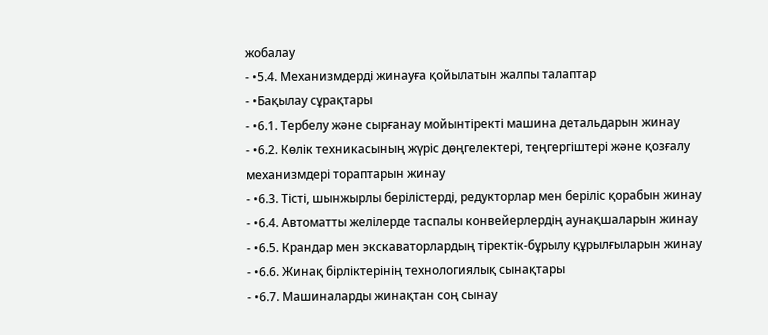жобалау
- •5.4. Механизмдерді жинауға қойылатын жалпы талаптар
- •Бақылау сұрақтары
- •6.1. Тербелу және сырғанау мойынтіректі машина детальдарын жинау
- •6.2. Көлік техникасының жүріс дөңгелектері, теңгергіштері және қозғалу механизмдері тораптарын жинау
- •6.3. Тісті, шынжырлы берілістерді, редукторлар мен беріліс қорабын жинау
- •6.4. Автоматты желілерде таспалы конвейерлердің аунақшаларын жинау
- •6.5. Крандар мен экскаваторлардың тіректік-бұрылу құрылғыларын жинау
- •6.6. Жинақ бірліктерінің технологиялық сынақтары
- •6.7. Машиналарды жинақтан соң сынау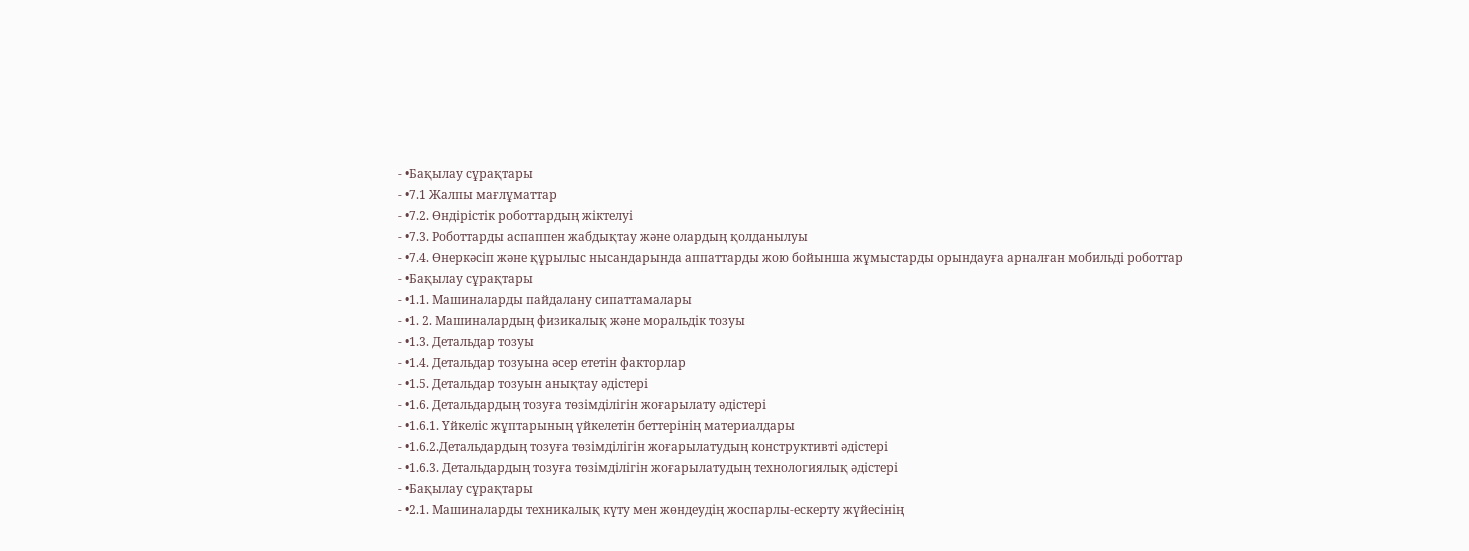- •Бақылау сұрақтары
- •7.1 Жалпы мағлұматтар
- •7.2. Өндірістік роботтардың жіктелуі
- •7.3. Роботтарды аспаппен жабдықтау және олардың қолданылуы
- •7.4. Өнеркәсіп және құрылыс нысандарында аппаттарды жою бойынша жұмыстарды орындауға арналған мобильді роботтар
- •Бақылау сұрақтары
- •1.1. Машиналарды пайдалану сипаттамалары
- •1. 2. Машиналардың физикалық және моральдік тозуы
- •1.3. Детальдар тозуы
- •1.4. Детальдар тозуына әсер ететін факторлар
- •1.5. Детальдар тозуын анықтау әдістері
- •1.6. Детальдардың тозуға төзімділігін жоғарылату әдістері
- •1.6.1. Үйкеліс жұптарының үйкелетін беттерінің материалдары
- •1.6.2.Детальдардың тозуға төзімділігін жоғарылатудың конструктивті әдістері
- •1.6.3. Детальдардың тозуға төзімділігін жоғарылатудың технологиялық әдістері
- •Бақылау сұрақтары
- •2.1. Машиналарды техникалық күту мен жөндеудің жоспарлы-ескерту жүйесінің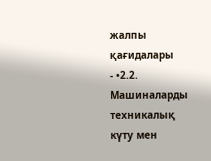жалпы қағидалары
- •2.2. Машиналарды техникалық күту мен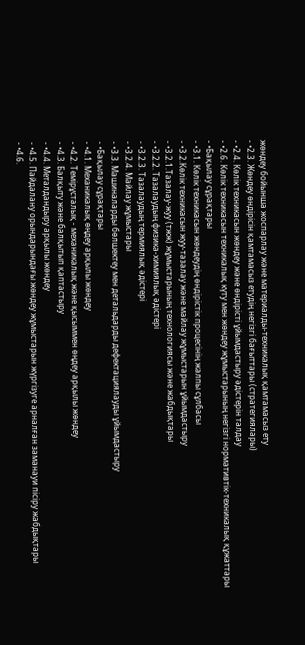жөндеу бойынша жоспарлау және материалды-техникалық қамтамасыз ету
- •2.3. Жөндеу өндірісін қамтамасыз етудің негізгі бағыттары (стратегиялары)
- •2.4. Көлік техникасын жөндеу және өндірісті ұйымдастыру әдістерін талдау
- •2.6. Көлік техникасын техникалық күту мен жөндеу жұмыстарының негізгі нормативтік-техникалық құжаттары
- •Бақылау сұрақтары
- •3.1. Көлік техникасын жөндеудің өндірістік процесінің жалпы сұлбасы
- •3.2.Көлік техникасын жуу-тазалау және майлау жұмыстарын ұйымдастыру
- •3.2.1.Тазалау-жуу (тжж) жұмыстарының технологиясы және жабдықтары
- •3.2.2. Тазалаудың физика-химиялық әдістері
- •3.2.3. Тазалаудың термиялық әдістері
- •3.2.4. Майлау жұмыстары
- •3.3. Машиналарды бөлшектеу мен детальдарды дефектациялауды ұйымдастыру
- •Бақылау сұрақтары
- •4.1. Механикалық өңдеу арқылы жөндеу
- •4.2. Темірұсталық - механикалық және қысыммен өңдеу арқылы жөндеу
- •4.3. Балқыту және балқытып қаптастыру
- •4.4. Металдандыру арқылы жөндеу
- •4.5. Пайдалану орындарындағы жөндеу жұмыстарын жүргізуге арналған заманауи пісіру жабдықтары
- •4.6.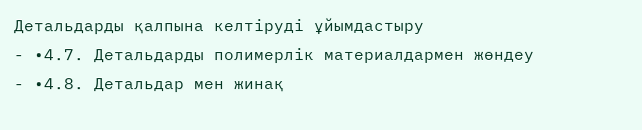Детальдарды қалпына келтіруді ұйымдастыру
- •4.7. Детальдарды полимерлік материалдармен жөндеу
- •4.8. Детальдар мен жинақ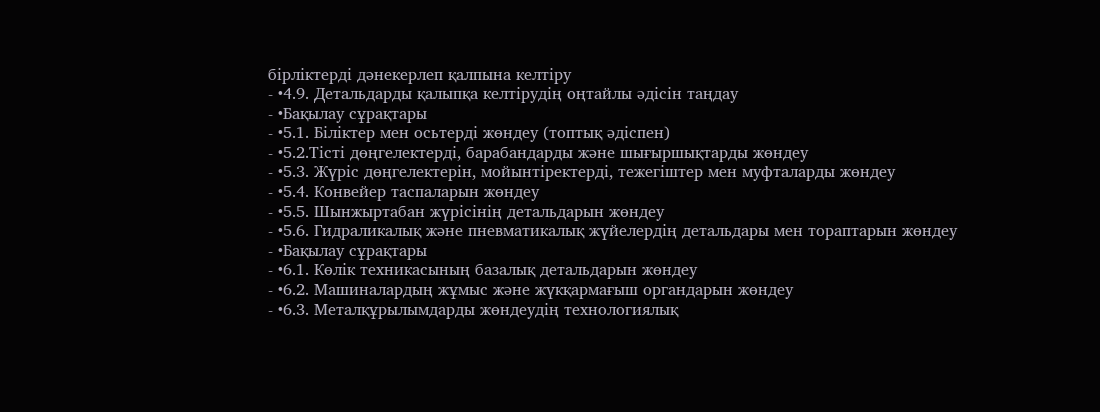бірліктерді дәнекерлеп қалпына келтіру
- •4.9. Детальдарды қалыпқа келтірудің оңтайлы әдісін таңдау
- •Бақылау сұрақтары
- •5.1. Біліктер мен осьтерді жөндеу (топтық әдіспен)
- •5.2.Тісті дөңгелектерді, барабандарды және шығыршықтарды жөндеу
- •5.3. Жүріс дөңгелектерін, мойынтіректерді, тежегіштер мен муфталарды жөндеу
- •5.4. Конвейер таспаларын жөндеу
- •5.5. Шынжыртабан жүрісінің детальдарын жөндеу
- •5.6. Гидраликалық және пневматикалық жүйелердің детальдары мен тораптарын жөндеу
- •Бақылау сұрақтары
- •6.1. Көлік техникасының базалық детальдарын жөндеу
- •6.2. Машиналардың жұмыс және жүкқармағыш органдарын жөндеу
- •6.3. Металқұрылымдарды жөндеудің технологиялық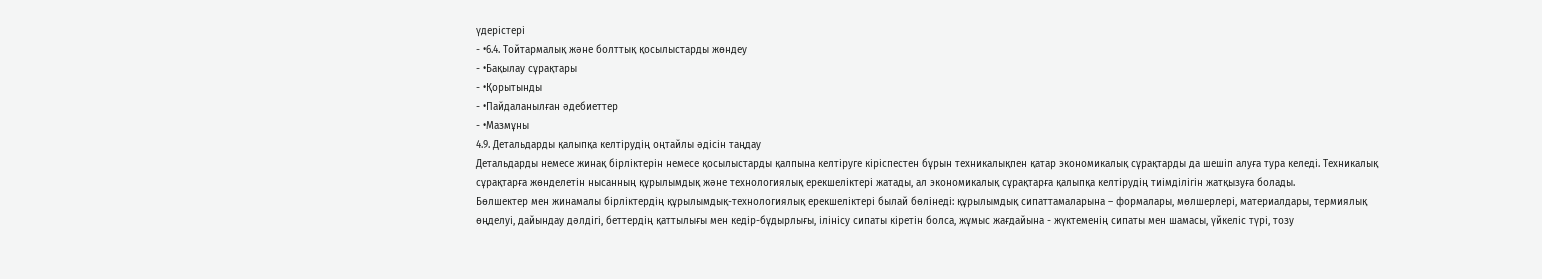үдерістері
- •6.4. Тойтармалық және болттық қосылыстарды жөндеу
- •Бақылау сұрақтары
- •Қорытынды
- •Пайдаланылған әдебиеттер
- •Мазмұны
4.9. Детальдарды қалыпқа келтірудің оңтайлы әдісін таңдау
Детальдарды немесе жинақ бірліктерін немесе қосылыстарды қалпына келтіруге кіріспестен бұрын техникалықпен қатар экономикалық сұрақтарды да шешіп алуға тура келеді. Техникалық сұрақтарға жөнделетін нысанның құрылымдық және технологиялық ерекшеліктері жатады, ал экономикалық сұрақтарға қалыпқа келтірудің тиімділігін жатқызуға болады.
Бөлшектер мен жинамалы бірліктердің құрылымдық-технологиялық ерекшеліктері былай бөлінеді: құрылымдық сипаттамаларына – формалары, мөлшерлері, материалдары, термиялық өңделуі, дайындау дәлдігі, беттердің қаттылығы мен кедір-бұдырлығы, ілінісу сипаты кіретін болса, жұмыс жағдайына - жүктеменің сипаты мен шамасы, үйкеліс түрі, тозу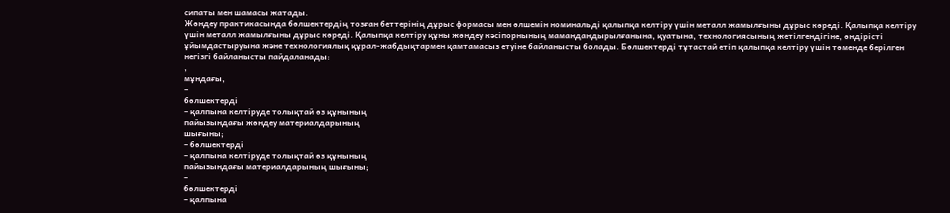сипаты мен шамасы жатады.
Жөндеу практикасында бөлшектердің тозған беттерінің дұрыс формасы мен өлшемін номинальді қалыпқа келтіру үшін металл жамылғыны дұрыс көреді. Қалыпқа келтіру үшін металл жамылғыны дұрыс көреді. Қалыпқа келтіру құны жөндеу кәсіпорнының мамандандырылғанына, қуатына, технологиясының жетілгендігіне, өндірісті ұйымдастыруына және технологиялық құрал-жабдықтармен қамтамасыз етуіне байланысты болады. Бөлшектерді тұтастай етіп қалыпқа келтіру үшін төменде берілген негізгі байланысты пайдаланады:
,
мұндағы,
–
бөлшектерді
– қалпына келтіруде толықтай өз құнының
пайызындағы жөндеу материалдарының
шығыны;
– бөлшектерді
– қалпына келтіруде толықтай өз құнының
пайызындағы материалдарының шығыны;
–
бөлшектерді
– қалпына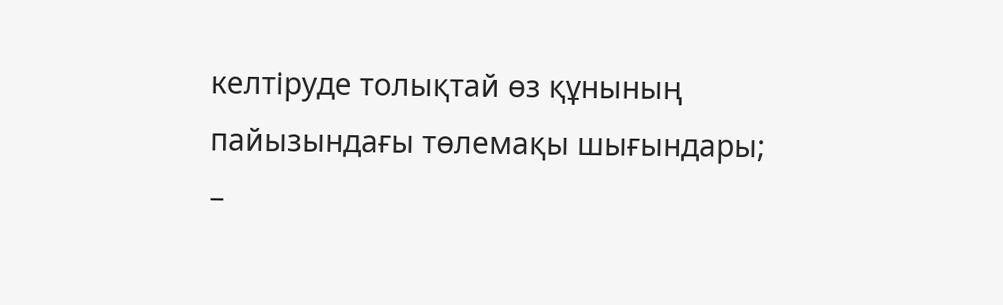келтіруде толықтай өз құнының
пайызындағы төлемақы шығындары;
–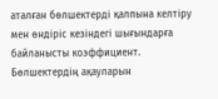аталған бөлшектерді қалпына келтіру
мен өндіріс кезіндегі шығындарға
байланысты коэффициент.
Бөлшектердің ақауларын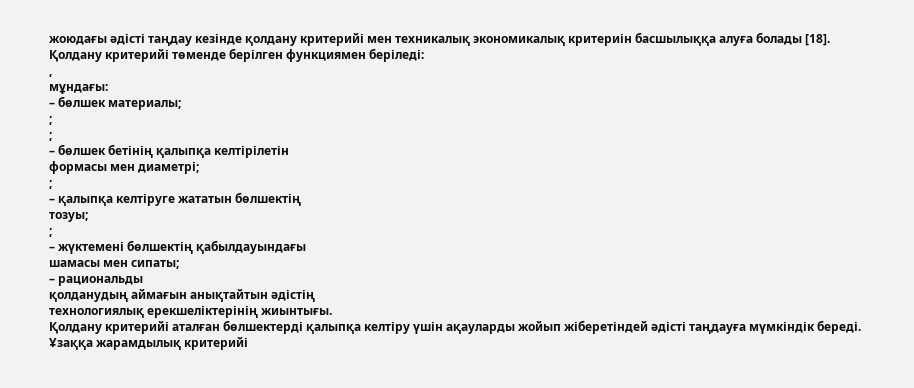жоюдағы әдісті таңдау кезінде қолдану критерийі мен техникалық экономикалық критериін басшылыққа алуға болады [18].
Қолдану критерийі төменде берілген функциямен беріледі:
,
мұндағы:
– бөлшек материалы;
;
;
– бөлшек бетінің қалыпқа келтірілетін
формасы мен диаметрі;
;
– қалыпқа келтіруге жататын бөлшектің
тозуы;
;
– жүктемені бөлшектің қабылдауындағы
шамасы мен сипаты;
– рациональды
қолданудың аймағын анықтайтын әдістің
технологиялық ерекшеліктерінің жиынтығы.
Қолдану критерийі аталған бөлшектерді қалыпқа келтіру үшін ақауларды жойып жіберетіндей әдісті таңдауға мүмкіндік береді.
Ұзаққа жарамдылық критерийі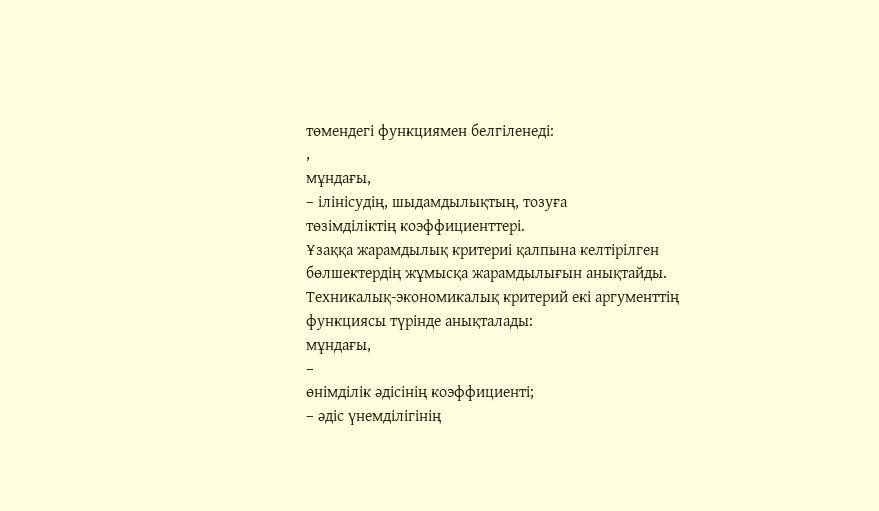төмендегі функциямен белгіленеді:
,
мұндағы,
– ілінісудің, шыдамдылықтың, тозуға
төзімділіктің коэффициенттері.
Ұзаққа жарамдылық критериі қалпына келтірілген бөлшектердің жұмысқа жарамдылығын анықтайды.
Техникалық-экономикалық критерий екі аргументтің функциясы түрінде анықталады:
мұндағы,
–
өнімділік әдісінің коэффициенті;
– әдіс үнемділігінің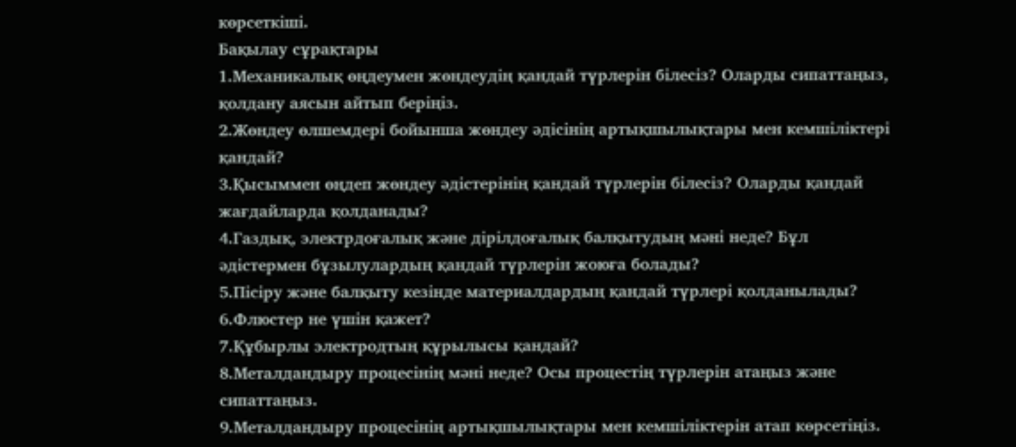көрсеткіші.
Бақылау сұрақтары
1.Механикалық өңдеумен жөндеудің қандай түрлерін білесіз? Оларды сипаттаңыз, қолдану аясын айтып беріңіз.
2.Жөндеу өлшемдері бойынша жөндеу әдісінің артықшылықтары мен кемшіліктері қандай?
3.Қысыммен өңдеп жөндеу әдістерінің қандай түрлерін білесіз? Оларды қандай жағдайларда қолданады?
4.Газдық, электрдоғалық және дірілдоғалық балқытудың мәні неде? Бұл әдістермен бұзылулардың қандай түрлерін жоюға болады?
5.Пісіру және балқыту кезінде материалдардың қандай түрлері қолданылады?
6.Флюстер не үшін қажет?
7.Құбырлы электродтың құрылысы қандай?
8.Металдандыру процесінің мәні неде? Осы процестің түрлерін атаңыз және сипаттаңыз.
9.Металдандыру процесінің артықшылықтары мен кемшіліктерін атап көрсетіңіз.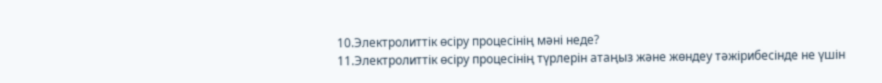10.Электролиттік өсіру процесінің мәні неде?
11.Электролиттік өсіру процесінің түрлерін атаңыз және жөндеу тәжірибесінде не үшін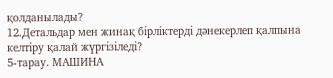қолданылады?
12.Детальдар мен жинақ бірліктерді дәнекерлеп қалпына келтіру қалай жүргізіледі?
5-тарау. МАШИНА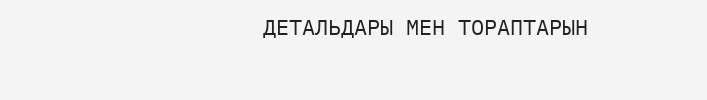ДЕТАЛЬДАРЫ МЕН ТОРАПТАРЫН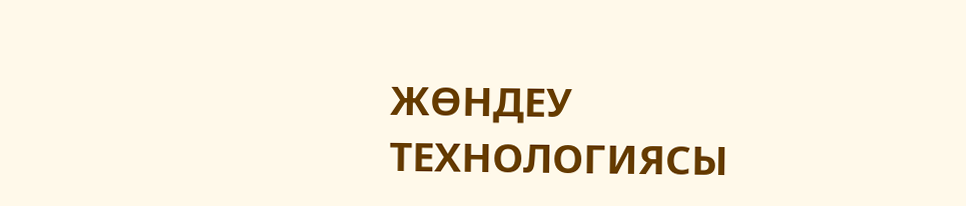ЖӨНДЕУ ТЕХНОЛОГИЯСЫ